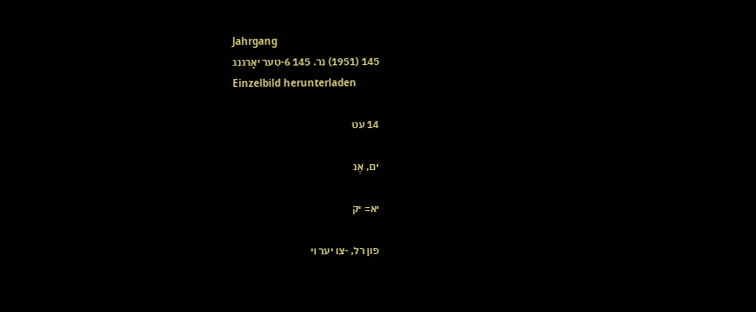Jahrgang
145 (1951) נר. 145 6-טער יאָרגנג
Einzelbild herunterladen

14 עט

ים, אֶנ

יא= יק

פון רל, -צו יער וי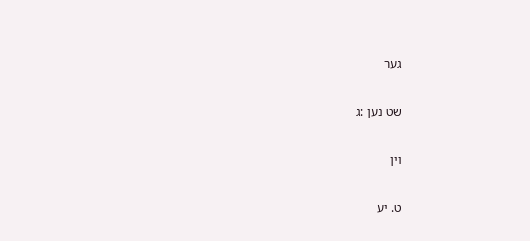גער

שט נען :ג

וין

ט. יע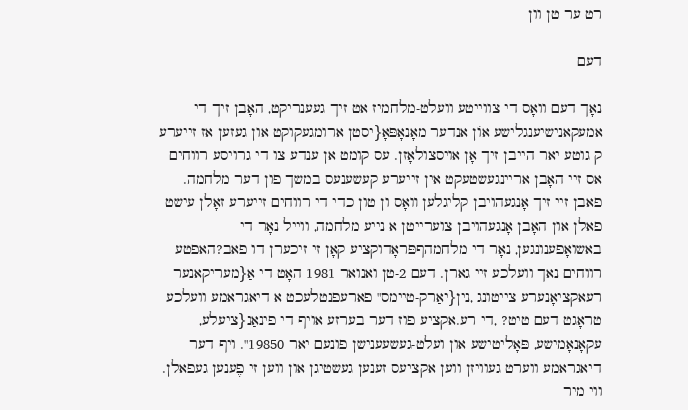רט ער טן וון

דעם

נאָך דעם וואָס די צווייטע וועלט-מלחמיז אט זיך געענריקט, האָבן זיך די אמעקאנישיענגלישע אוֹן אנדער מאָנאָפּאָ{יסטן ארומגעקוקט און געזען אז זייערע ק גוטע יאר הייבן זיך אָן אױסצולאָזן. עס קומט אן ענדע צו די גרויסע רווחים אס זיי האָבן אריינגעשטעקט אין זייערע קעשענעס במשך פון דער מלחמה. פאבן זיי זיך אָנגעהויבן קליגלען װאָס ון טון כדי די רווחים זייערע זאָלן עישט פאלן און האָבן אָנגעהויבן צוערייטן א נייע מלחמה, ווייל נאָר די באשואָפענונגען, נאָר די מלחמהףפּראָדוקציע קאָן זי זיכערן דו פאב?האפטע רווחים נאך וועלכע זיי גארן. דעם 2-טן ואנואר 1981 האָט די אַ{מעריקאנער רעאקציאָנערע צייטונג ,נין{יאַרק-טיימס" פארעפנטלעכט א דיאגראמע וועלכע טראָגט דעם טיט? ,די רע.אקציע פוז דער בערזע אויף די פינאַנ{ציעלע, עקאָנאָמישע, פּאָליטישע און ועלט-געשעענישן פונעם יאר 19850". ויף דער דיאגראמע ווערט געוויזן ווען אקציעס זענען געשטיגן און ווען זי פֶענען געפאלן. ווי מיר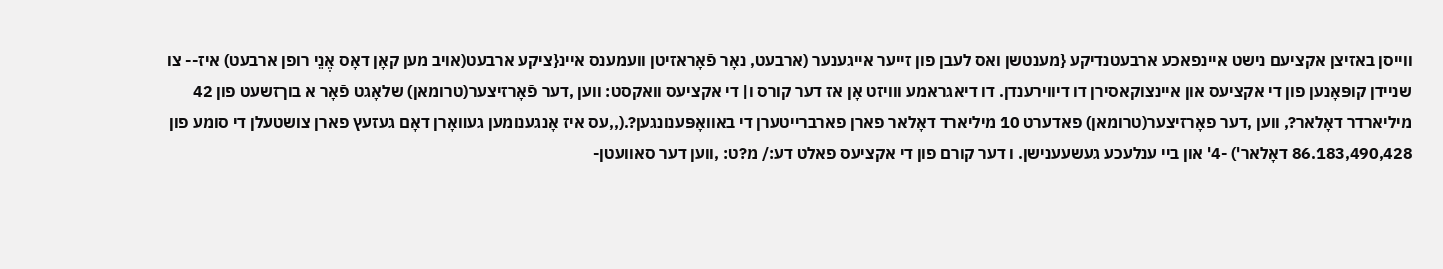ווייסן באזיצן אקציעם נישט איינפאכע ארבעטנדיקע {מענטשן ואס לעבן פון זייער אייגענער (ארבעט, נאָר פֿאָראזיטן וועמענס איינ{ציקע ארבעט(אויב מען קאָן דאָס אֶנֵי רופן ארבעט) איז-- צו שניידן קופּאָנען פון די אקציעס און איינצוקאסירן דו דיווירענדן. דו דיאגראמע ווויזט אָן אז דער קורס ו| די אקציעס וואקסט: ווען ,דער פֿאָרזיצער(טרומאן) שלאָגט פֿאָר א בוךזשעט פון 42 מיליארדר דאָלאר?, ווען ,דער פאָרזיצער(טרומאן) פאדערט 10 מיליארד דאָלאר פארן פארברייטערן די באוואָפּענונגען?.(,,עס איז אָנגענומען געװאָרן דאָם געזעץ פארן צושטעלן די סומע פון 86.183,490,428 דאָלאר') -4' און ביי ענלעכע געשעענישן. ו דער קורם פון די אקציעס פאלט דע:/ מ?ט: ,ווען דער סאוועטן-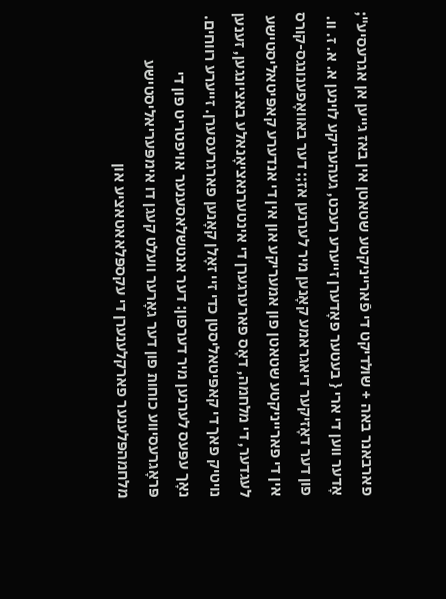פארבאנר באה + שולדיקט די פֿארייניקטע שטאטן אין באז גייען אן אגרעסיע"; אָדער ווען די ארי { בעטער פאָדערן זייערע רעכט, געהעריקע לוינען א. א. ז. וו. פון דער דאָזיקער דיאגראמע קאָנען מיר לערנען אז;: דער באוואָפענונגס-קורס אין די פארייניקטע שטאטן פון אמעריקע און אין די אנדערע קאפּיטאליסטישע לעגדער, די מלחמה, דאָס פארערגערן די אינטערנאציאָנאלע באציונגען, זענען נויטיק פאך די קאפּיטאליסטן כדי זיי זאָלן קאָנען פארגרעסערן. זייערע רווחים. נאָך עפּעס לערנען מיר דערפון: דער אנטשלאסענער אויפטריט פון די פּראָגרעסיווע כוחות פון דער גאָרער וועלט קעגן דו אימפּעריאליסטישע מלחמהפּלענער פארקלענערן די עקספּלאאטאציע און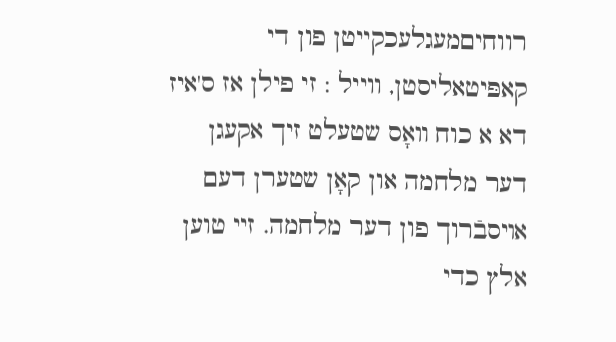רווחיםמעגלעכקייטן פון די קאפּיטאליסטן, ווייל : זי פילן אז ס'איז דא א כוח װאָס שטעלט זיך אקעגן דער מלחמה און קאָן שטערן דעם אױסבֿרוך פון דער מלחמה. זיי טוען אלץ כדי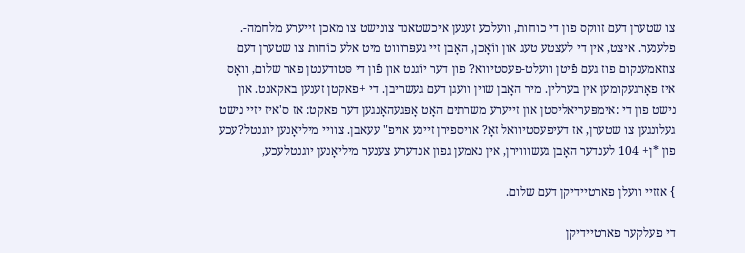צו שטערן דעם זווקס פון די כוחות, וועלכע זענען איכשטאנד צונישט צו מאכן זייערע מלחמה-. פלענער. איצט, אין די לעצטע טעג און ווֹאָכן, האָבן זיי געפּרוווט מיט אלע כוֹחות צו שטערן דעם צוזאמענקום פוז געם פֿיטן וועלט-פעסטיווא? פון דער יוֹגנט און פֿון די סּטודענטן פאר שלום, וואָס איז פאָרגעקומען אין בערלין. מיר האָבן שוין וועגן דעם געשריבן. די +פאקטן זענען באקאנט. און נישט פון די :אימפּעריאליסטן און זייערע משרתים האָט אָפּגעהאָנגען דער פאקט: אז ס'איז יזיי נישט געלונגען צו שטערן, אז דעיפעסטיוואל זאָ? אויספירן זיינע אויפ" עעאבן. צוויי מיליאָנען יוגנטל?עכע פון *ן+ 104 לענדער האָבן געשוווירן, אין נאמען גפון אנדערע צענער מיליאָנען יוגנטלעכע,

} אזזיי וועלן פארטיידיקן דעם שלום.

די פעלקער פארטיידיקן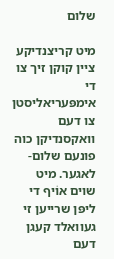שלום

מיט קריצנדיקע ציין קוקן זיך צו די אימפּעריאליסטן צו דעם וואקסנדיקן כוה פונעם שלום-לאגער. מיט שוים אוֹיף די ליפּן שרייען זי געוואלד קעגן דעם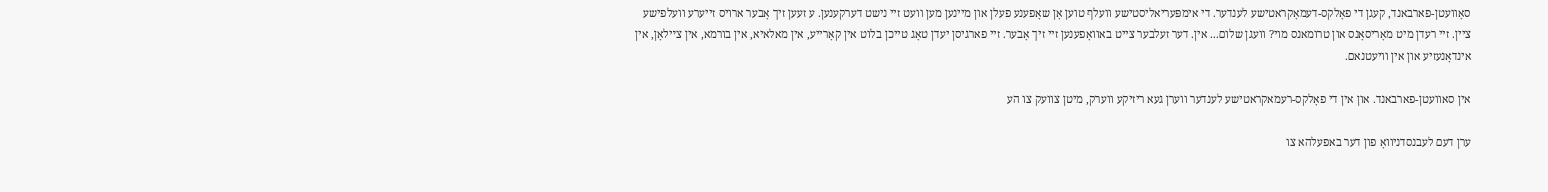סאָוועטן-פארבאנד, קעגן די פאָלקס-דעמאָקראטישע לענדער. די אימפּעריאליסטישע וועלף טוען אָן שאָפענע פעלן און מיינען מען וועט זיי נישט דערקענען. ע זעען זיך אָבער ארויס זייערע וועלפישע ציין. זיי רעדן מיט מאָריסאָנס און טרומאנס מוי? וועגן שלום... אין. דער זעלבער צייט באוואָפענען זיי זיך אָבער. זיי פארגיסן יעדן טאָג טייכן בלוט אין קאָרייע, אין מאלאיא, אין בורמא, אין צײלאָן, אין אינדאָנעזיע און אין וויעטנאם.

אין סאוועטן-פארבאנד. און אין די פאָלקס-רעמאקראטישע לענדער ווערן געא ריזיקע ווערק, מיטן צוועק צו הע

ערן דעם לעבנסדניוואָ פון דער באפעלהא צו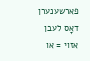פארשענערן דאָס לעבן אזוי = או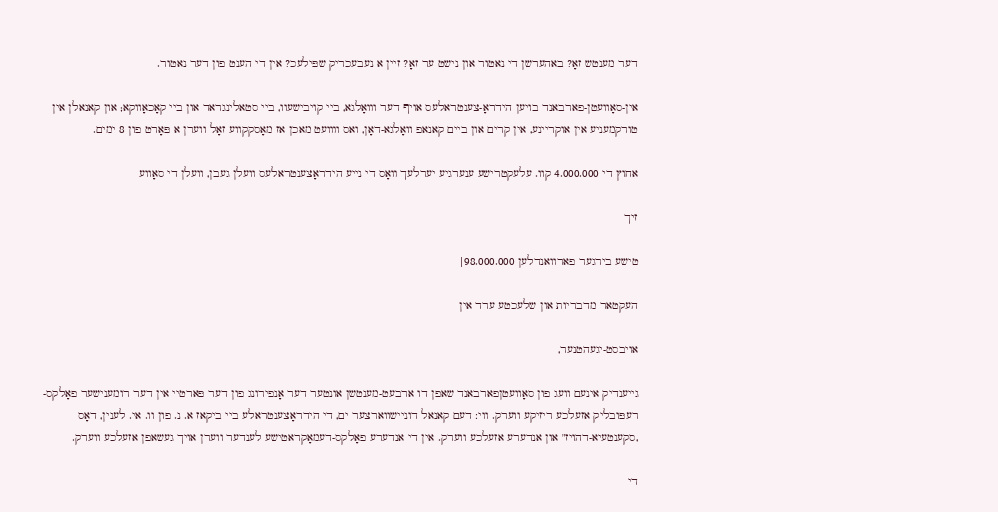דער מענטש זאָ? באהערשן די נאטור און נישט ער זאָ? זיין א נעבעכריק שפּילעכ? אין די הענט פון דער נאטור.

אין-סאָוועטן-פארבאנד בויען הידראָ-צענטראלעס אויף דער וװאָלגא, ביי קויבישעוו, ביי סטאלינגראד און ביי קאָכאָווקא; און קאנאלן אין טורקמעניע אין אוקריינע, אין קרים און ביים קאנאפ וואָלגא-דאָן, ואס וװועט מאכן אז מאָסקקווע זאָל ווערן א פּאָרט פון 8 ימים.

אחוץ די 4.000.000 קוו. עלעקטרישע ענערגיע יערלעך װאָס די נייע הידראָצענטראלעס וועלן געבן, וועלן די סאָווע

זיך

טישע בירגער פארוואנדלען 98.000.000|

העקטאר מדבריות און שלעכטע ערד אין

אויבסט-יגעהטנער,

גייענדיק אינעם וועג פון סאָוועטןפארבאנד שאפן דו ארבעט-מענטשן אונטער דער אָנפירונג פון דער פּארטיי אין דער רומענישער פאָלקס-רעפּובליק אזעלכע ריזיקע ווערק. ווי: דעם קאנאל דוניישווארצער ים, די הידראָצענטראלע ביי ביקאז א. נ. פון וו. אי. לענין, דאָס ,סקענטעיא-דהויז" און אנדערע אזעלכע ווערק. אין די אנדערע פאָלקס-דעמאָקראטישע לענדער ווערן אויך געשאפן אזעלכע ווערק.

די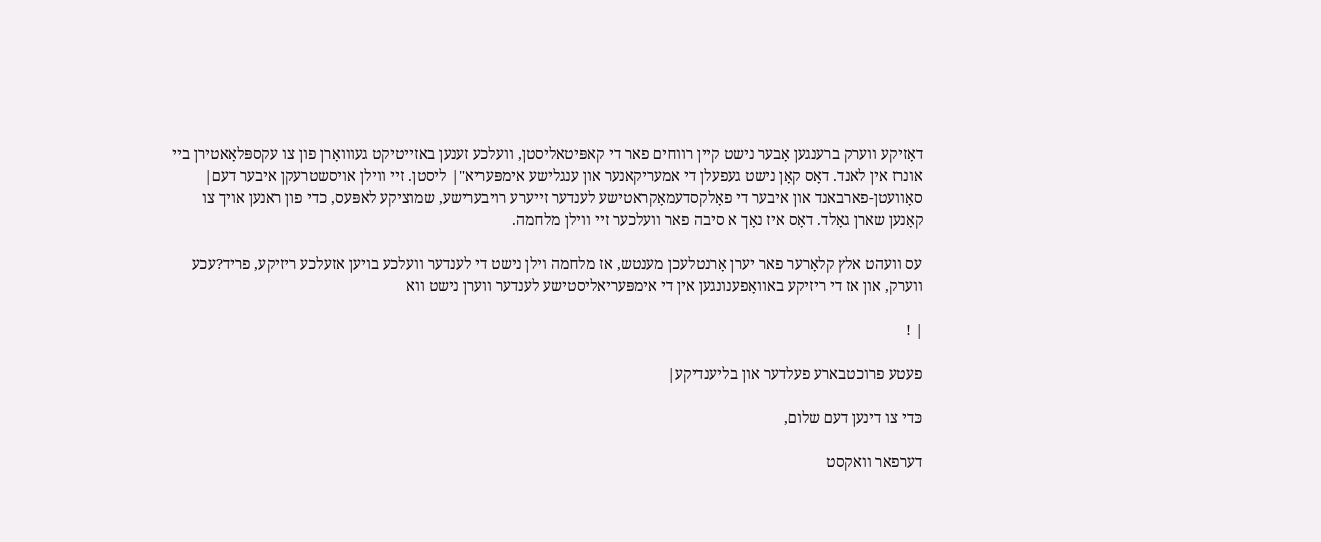דאָזיקע ווערק ברענגען אָבער נישט קיין רווחים פאר די קאפּיטאליסטן, וועלכע זענען באזייטיקט געוװאָרן פון צו עקספּלאָאטירן ביי אונרז אין לאנד. דאָס קאָן נישט געפעלן די אמעריקאנער און ענגלישע אימפּעריא"| ליסטן. זיי ווילן אויסשטרעקן איבער דעם| סאָוועטן-פארבאנד און איבער די פאָלקסדעמאָקראטישע לענדער זייערע רויבערישע, שמוציקע לאפּעס, כדי פון ראנען אויך צו קאָנען שארן גאָלד. דאָס איז נאָך א סיבה פאר וועלכער זיי ווילן מלחמה.

עס וועהט אלץ קלאָרער פאר יערן אָרנטלעכן מענטש, אז מלחמה וילן נישט די לענדער וועלכע בויען אזעלכע ריזיקע, פריד?עכע ווערק, און אז די ריזיקע באוואָפענונגען אין די אימפּעריאליסטישע לענדער ווערן נישט ווא

| !

פעטע פרוכטבארע פעלדער און בליענדיקע|

כּדי צו דינען דעם שלום,

דערפאר וואקסט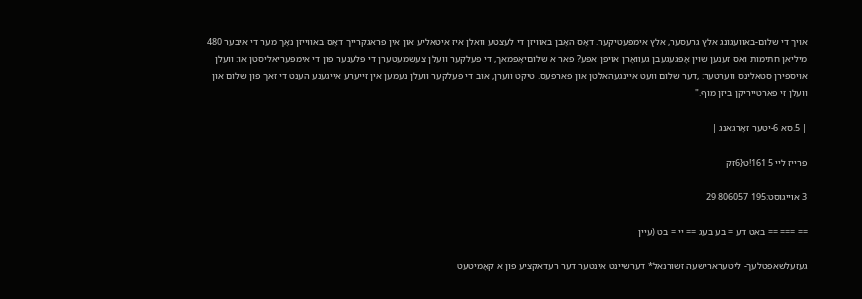אויך די שלום-באוועגונג אלץ גרעסער, אלץ אימפּעטיקער. דאָס האָבן באוויזן די לעצטע וואלן איז איטאליע און אין פראגקרייך דאָס באווייזן נאָך מער די איבער 480 מיליאן חתימות ואס זענען שוין אָפּגעגעבן געװאָרן אויפן אפּע? פאר א שלוםיאָפּמאך, די פעלקער וועלן צעשמעטערן די פּלענער פון די אימפּעריאליסטן או: וועלן אויספירן סטאלינס ווערטער: ,דער שלום וועט איינגעהאלטן און פארפעס. טיקט ווערן, אוב די פעלקער וועלן נעמען אין זייערע אייגענע הענט די זאך פון שלום און וועלן זי פארטייריקן ביזן מוף."

| 5.סא 6-יטער זאָרגאנג |

פרייז ליי 5 161!ט{6זק

3 אױיגוסט:195 806057 29

== === == באט דע = בע בעג == יי = בט (עיין

געזעלשאפטלעך- ליטערארישעה זשורנאל* דערשיינט אינטער דער רעדאקציע פון א קאָמיטעט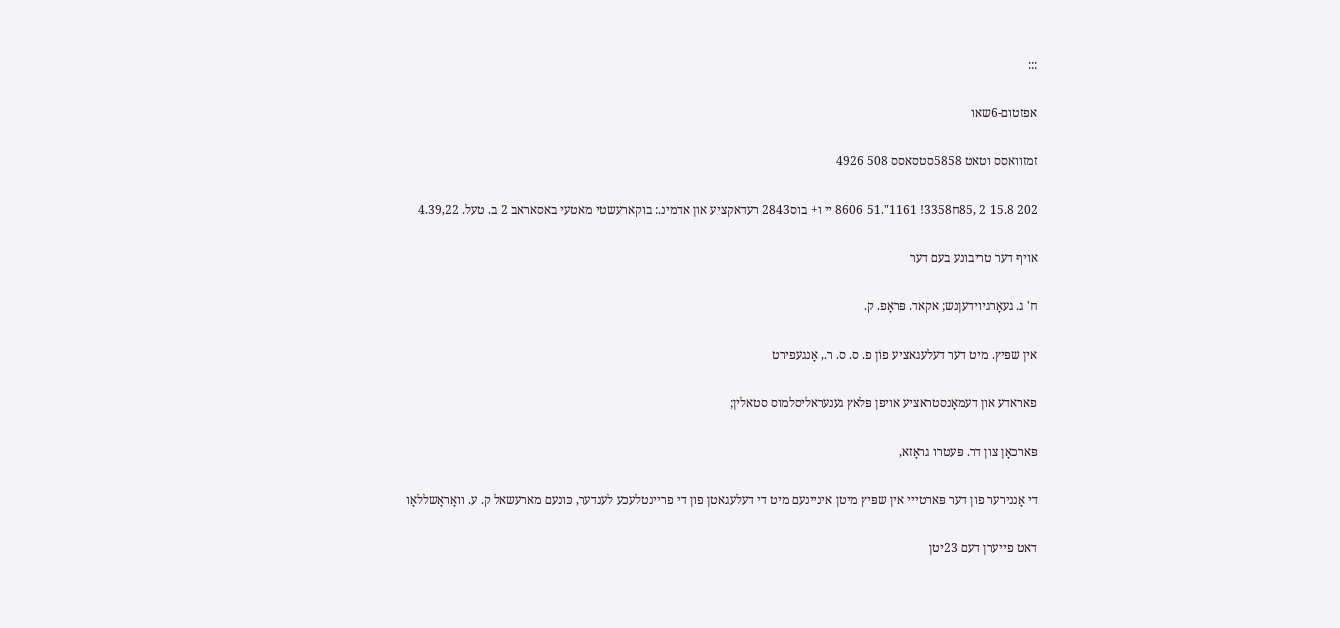:::

אפזטום-6שאו

זמזוואסס וטאט 5858סטסאסס 508 4926

202 15.8 2 ,85ח3358! 1161".51 8606 יי ו+ בוס2843 רעדאקציע און אדמינ.: בוקארעשטי מאטעי באסאראב 2 ב. טעל. 4.39,22

אויף דער טריבונע בעם דער

ח' ג. געאָרגיוידעןנש; אקאד. פּראָפ. ק.

אין שפּיץ. מיט דער דעלעגאציע פוֹן פ. ס. ס. ר., אָנגעפירט

פאראדע און דעמאָנסטראציע אויפן פּלאץ גענעראליסלמוס סטאלין;

פּארכאָן צון דר. פּעטרו גראָזא,

די אָננירער פון דער פּארטײי אין שפּיץ מיטן איניינעם מיט די דעלעגאטן פון די פריינטלעכע לענדער, כּונעם מארעשאל ק. ע. װאָראָשללאָו

דאט פייערן דעם 23יטן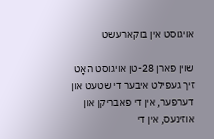אויגוסט אין בוקארעשט

שוין פארן 28-טן אויגוסט האָט זיך געפילט איבער די שטעט און דערפער, אין די פאבריקן און אוזינעס, אין די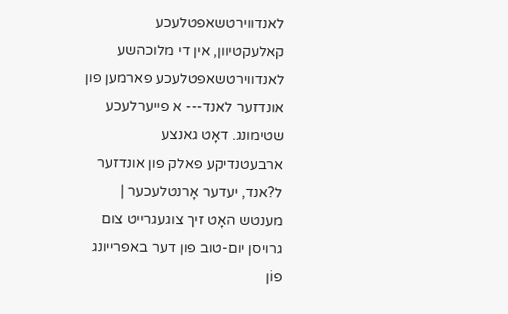לאנדווירטשאפטלעכע קאלעקטיוון, אין די מלוכהשע לאנדווירטשאפטלעכע פארמען פון אונדזער לאנד--- א פייערלעכע שטימונג. דאָט גאנצע ארבעטנדיקע פאלק פון אונדזער ל?אנד, יעדער אָרנטלעכער | מענטש האָט זיך צוגעגרייט צום גרויסן יום-טוב פון דער באפרייונג פוֹן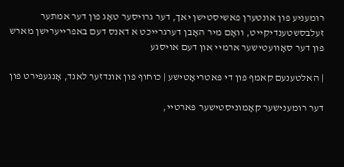רומעניע פון אונטערן פאשיסטישן יאך, דער גרויסער טאָג פון דער אמתער זעלבסשטענדיקייט, וואָם מיר האָבן דערגרייכט א דאנס דעם באפרייערישן מארש פון דער סאָוועטישער ארמיי און דעם אויסגע

| האלטענעם קאמף פון די פּאטריאָטישע | כוחוף פון אונדזער לאנד, אָנגעפירט פון

דער רומענישער קאָמוניסטישער פּארטיי,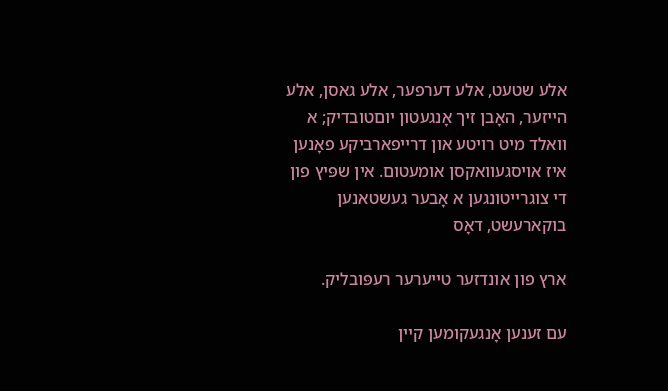אלע שטעט, אלע דערפער, אלע גאסן, אלע הייזער, האָבן זיך אָנגעטון יוםטובדיק; א וואלד מיט רויטע און דרייפארביקע פאָנען איז אויסגעוואקסן אומעטום. אין שפּיץ פון די צוגרייטונגען א אָבער געשטאנען בוקארעשט, דאָס

ארץ פון אונדזער טייערער רעפּובליק.

עם זענען אָנגעקומען קיין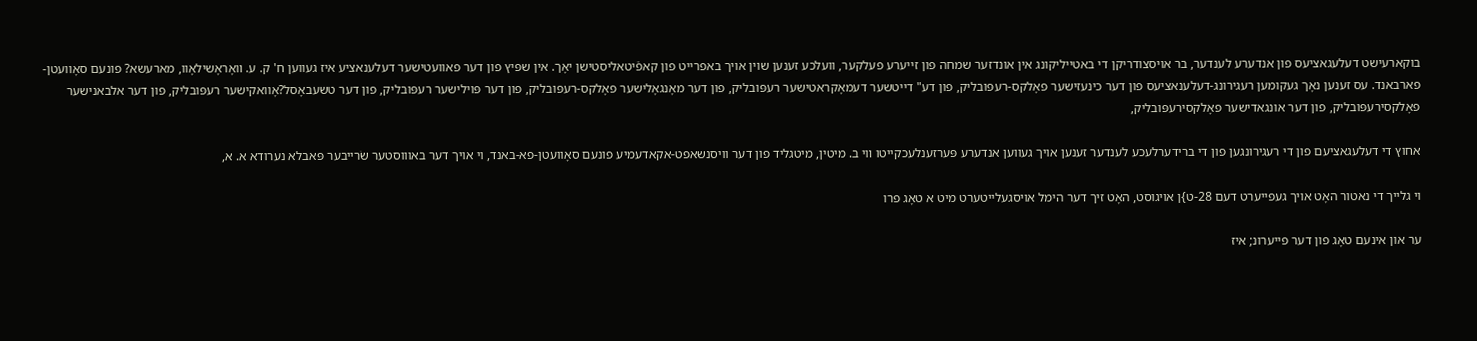בוקארעישט דעלעגאציעס פון אנדערע לענדער, בר אויסצודריקן די באטייליקונג אין אונדזער שמחה פון זייערע פעלקער, וועלכע זענען שוין אויך באפרייט פון קאפֿיטאליסטישן יאָך. אין שפּיץ פון דער פאוועטישער דעלענאציע איז געווען ח' ק. ע. װאָראָשילאָוו, מארעשא? פונעם סאָוועטן-פארבאנד. עס זענען נאָך געקומען רעגירונג-דעלענאציעס פון דער כינעזישער פאָלקס-רעפּובליק, פון דע" דייטשער דעמאָקראטישער רעפּובליק, פון דער מאָנגאָלישער פאָלקס-רעפּובליק, פון דער פּוילישער רעפּובליק, פון דער טשעבאָסל?אָוואקישער רעפּובליק, פון דער אלבאנישער פאָלקסירעפּובליק, פון דער אונגאדישער פאָלקסירעפּובליק,

אחוץ די דעלעגאציעם פון די רעגירונגען פון די ברידערלעכע לענדער זענען אויך געווען אנדערע פּערזענלעכקייטו װי ב. מיטין, מיטגליד פון דער וויסנשאפט-אקאדעמיע פונעם סאָוועטן-פא-באנד, וי אויך דער באוווסטער שׂרייבער פּאבלא נערודא א. א,

וי גלייך די נאטור האָט אויך געפייערט דעם 28-ט}ן אויגוסט, האָט זיך דער הימל אויסגעלייטערט מיט א טאָג פרו

ער און אינעם טאָג פון דער פייערונ; איז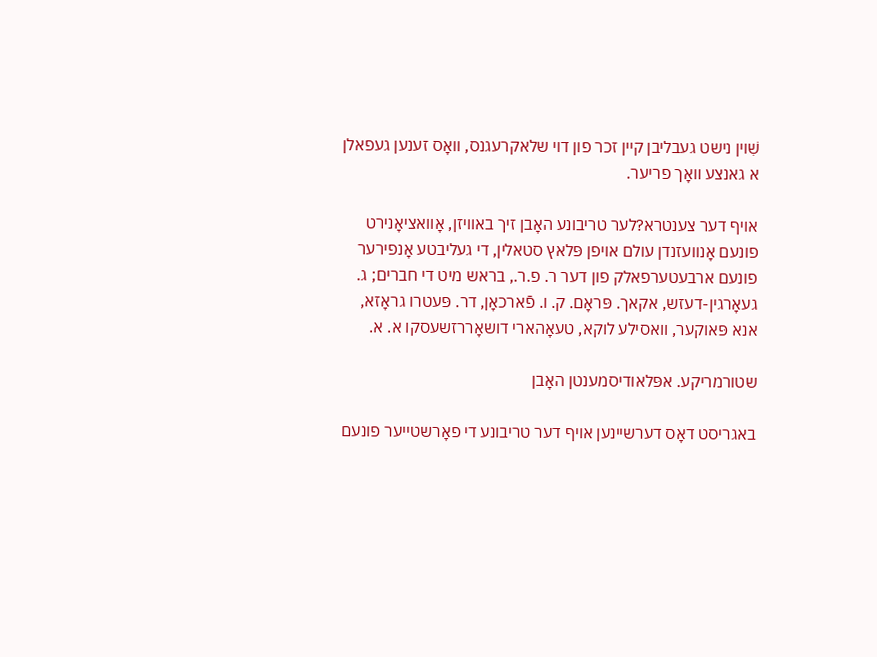שִׁוין נישט געבליבן קיין זכר פון דוי שלאקרעגנס, וואָס זענען געפאלן א גאנצע װאָך פריער.

אויף דער צענטרא?לער טריבונע האָבן זיך באוויזן, אָוואציאָנירט פונעם אָנוועזנדן עולם אויפן פּלאץ סטאלין, די געליבטע אָנפירער פונעם ארבעטערפאלק פון דער ר. פ.ר., בראש מיט די חברים; ג. געאָרגין-דעזש, אקאך. פּראָם. ק. ו. פֿארכאָן, דר. פּעטרו גראָזא, אנא פּאוקער, וואסילע לוקא, טעאָהארי דושאָררזשעסקו א. א.

שטורמריקע. אפּלאודיסמענטן האָבן

באגריסט דאָס דערשיינען אויף דער טריבונע די פאָרשטייער פונעם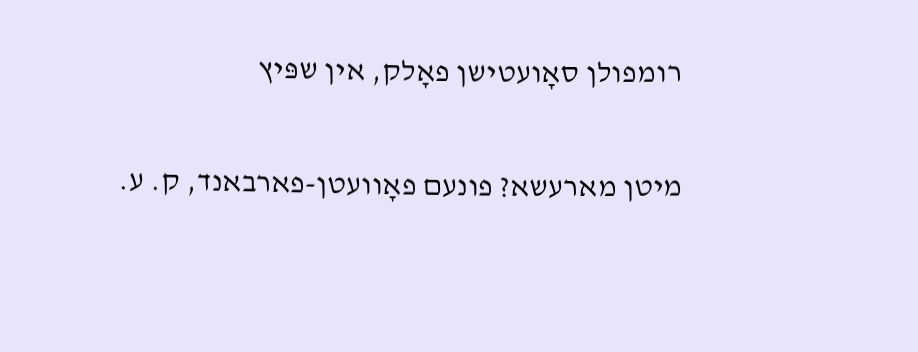רומפולן סאָועטישן פאָלק, אין שפּיץ

מיטן מארעשא? פונעם פאָוועטן-פארבאנד, ק. ע.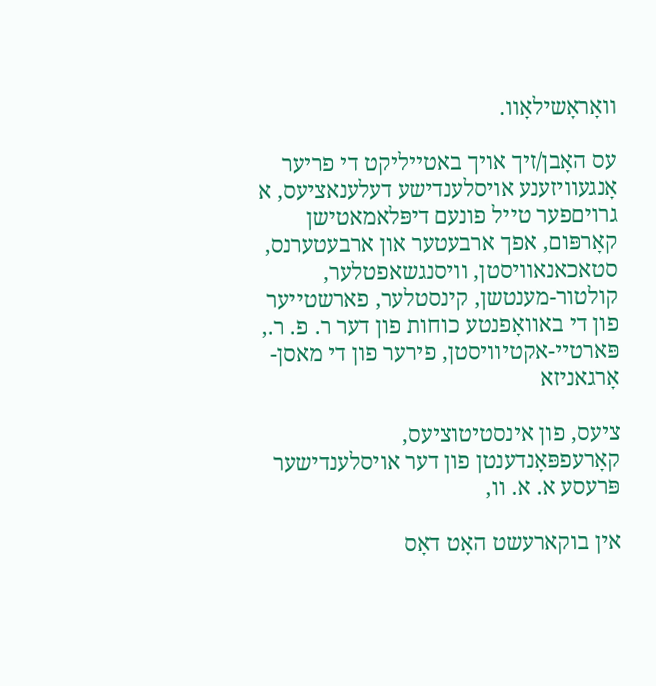װאָראָשילאָוו.

עס האָבן/זיך אויך באטייליקט די פריער אָנגעוויזענע אויסלענדישע דעלענאציעס, א גרויםפער טייל פונעם דיפּלאמאטישן קאָרפּום, אפך ארבעטער און ארבעטערנס, סטאכאנאוויסטן, וויסנגשאפטלער, קולטור-מענטשן, קינסטלער, פארשטייער פון די באוואָפנטע כוחות פון דער ר. פ. ר., פּארטיי-אקטיוויסטן, פירער פון די מאסן-אָרגאניזא

ציעס, פון אינסטיטוציעס, קאָרעפפּאָנדענטן פון דער אויסלענדישער פּרעסע א. א. וו,

אין בוקארעשט האָט דאָס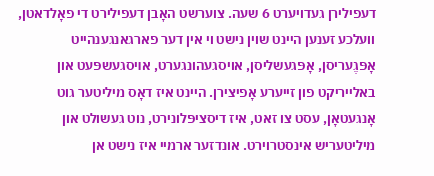דעפילירן געדויערט 6 שעה. צוערשט האָבן דעפילירט די פאָלדאטן, וועלכע זענען היינט שוין נישט וי אין דער פארגאנגענהייט אָפּגֶעריסן, אָפּגעשליסן, אויסגעהונגערט, אױסגעשפּעט און באלייריקט פון זייערע אָפיצירן. היינט איז דאָס מיליטער גוט אָנגעטאָן, עסט צו זאט, איז דיסציפּלונירט, נוט געשולט און מיליטעריש אינסטרוירט. אונדזער ארמיי איז נישט אן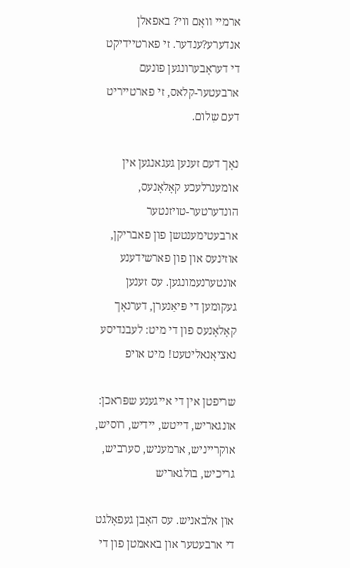ארמיי װאָם ווי? באפאלן אנדערע?ענדער. זי פארטיידיקט די דעראָבערונגען פונעם ארבעטער-קלאס, זי פארטייריט דעם שִלום.

נאָך דעם זענען געגאנגען אין אוֹמענרלעכע קאָלאָנעס, הונדערטער-טויזנטער ארבעטימענטשן פון פאבריקן, אוזינעס און פון פארשידענע אונטערנעמונגען. עס זענען געקומען די פּיאַנערן, דערנאָך קאָלאָנעס פון די מיט: לעבנדיסע נאציאָנאליטעט! מיט אויפ

שריפטן אין די אייגענע שפּראכן: אונגאריש, דייטש, יידיש, רוסיש, אוקרייניש, ארמעניש, סערביש, גריכיש, בולגאריש

און אלבאניש. עס האָבן געפאָלגט די ארבעטער און באאמטן פון די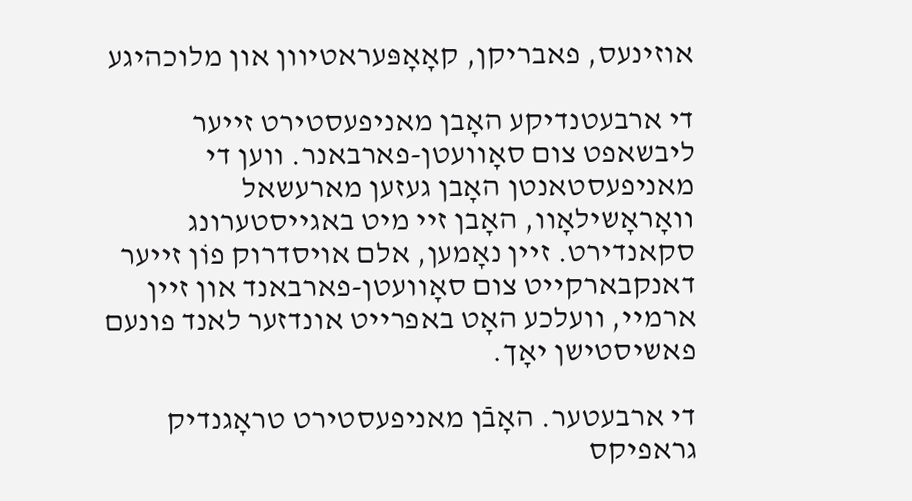אוזינעס, פאבריקן, קאָאָפּעראטיוון און מלוכהיגע

די ארבעטנדיקע האָבן מאניפעסטירט זייער ליבשאפט צום סאָוועטן-פארבאנר. ווען די מאניפעסטאנטן האָבן געזען מארעשאל װאָראָשילאָוו, האָבן זיי מיט באגייסטערונג סקאנדירט. זיין נאָמען, אלם אויסדרוק פוֹן זייער דאנקבארקייט צום סאָוועטן-פארבאנד און זיין ארמיי, וועלכע האָט באפרייט אונדזער לאנד פונעם פאשיסטישן יאָך.

די ארבעטער. האָבֿן מאניפעסטירט טראָגנדיק גראפיקס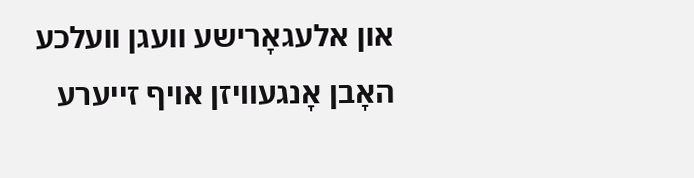און אלעגאָרישע וועגן וועלכע האָבן אָנגעוויזן אויף זייערע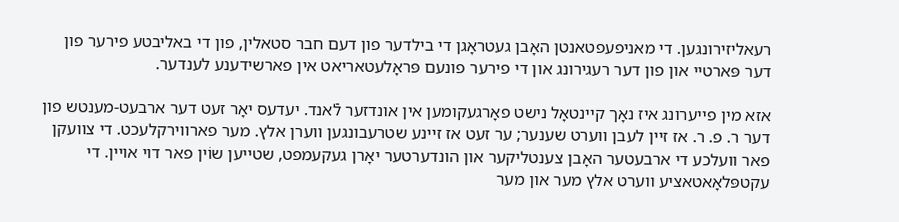רעאליזירונגען. די מאניפעפטאנטן האָבן געטראָגן די בילדער פון דעם חבר סטאלין, פון די באליבטע פירער פון דער פּארטיי און פון דער רעגירונג און די פירער פונעם פּראָלעטאריאט אין פארשידענע לענדער.

אזא מין פייערונג איז נאָך קיינטאָל נישט פאָרגעקומען אין אונדזער לֿאנד. יעדעס יאָר זעט דער ארבעט-מענטש פון דער ר. פ. ר. אז זיין לעבן ווערט שענער; ער זעט אז זיינע שטרעבונגען ווערן אלץ. מער פארווירקלעכט. די צוועקן פאר וועלכע די ארבעטער האָבן צענטליקער און הונדערטער יאָרן געקעמפט, שטייען שוֹין פאר דוי אויין. די עקטפּלאָאטאציע ווערט אלץ מער און מער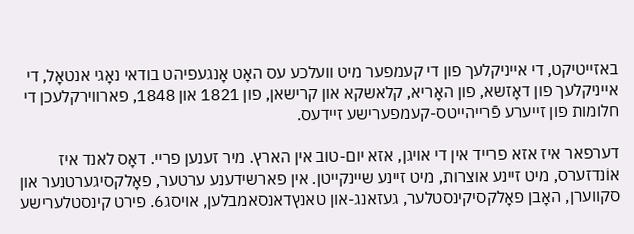באזייטיקט, די אייניקלעך פון די קעמפער מיט וועלכע עס האָט אָנגעפיהט בודאי נאָגי אנטאָל, די אייניקלעך פון דאָזשא, פון האָריא, קלאשקא און קרישאן, פון 1821 און 1848, פארווירקלעכן די חלומות פון זייערע פֿרייהייטס-קעמפערישע זיידעס.

דערפאר איז אזא פרייד אין די אויגן, אזא יום-טוב אין הארץ. מיר זענען פריי. דאָס לאנד איז אוֹנדזערס, מיט זיינע אוצרות, מיט זיינע שיינקייטן. אין פארשידענע ערטער, פאָלקסיגערטנער און סקווערן, האָבן פאָלקסיקינסטלער, געזאנג-און טאנץדאנסאמבלען, אויסג6. פירט קינסטלערישע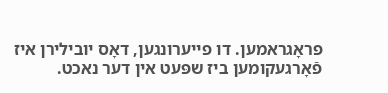פּראָגראמען. דו פייערונגען, דאָס יובילירן איז פֿאָרגעקומען ביז שפּעט אין דער נאכט.